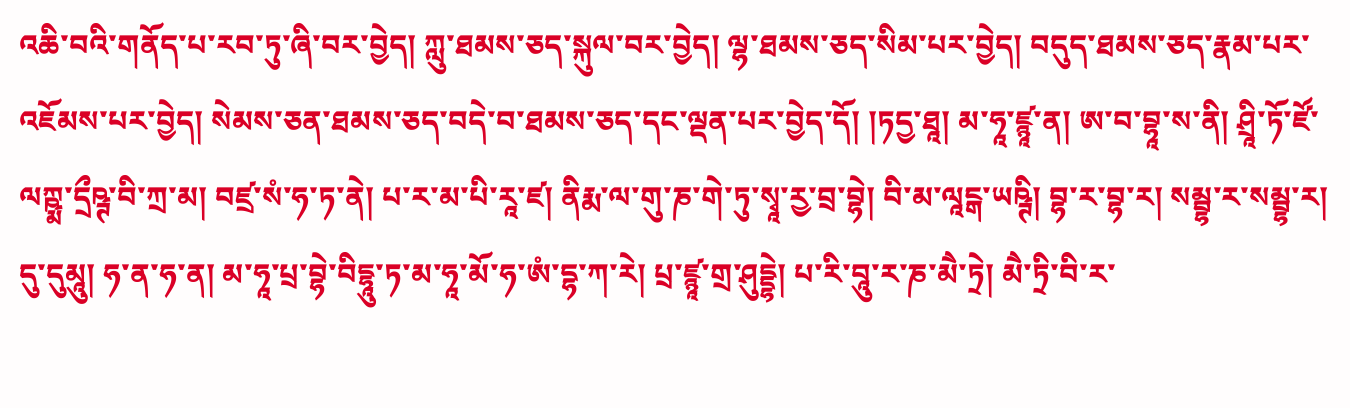འཆི་བའི་གནོད་པ་རབ་ཏུ་ཞི་བར་བྱེད། ཀླུ་ཐམས་ཅད་སྐུལ་བར་བྱེད། ལྷ་ཐམས་ཅད་སིམ་པར་བྱེད། བདུད་ཐམས་ཅད་རྣམ་པར་འཇོམས་པར་བྱེད། སེམས་ཅན་ཐམས་ཅད་བདེ་བ་ཐམས་ཅད་དང་ལྡན་པར་བྱེད་དོ། །ཏདྱ་ཐཱ། མ་ཧཱ་ཛྙཱ་ན། ཨ་བ་བྷཱ་ས་ནི། ཤྲཱི་ཏོ་ཛོ་ལཀྵྨ་དྲྀཥྚ་བི་ཀྲ་མ། བཛྲ་སཾ་ཧ་ཏ་ནེ། པ་ར་མ་པི་རཱ་ཛ། ནིརྨ་ལ་གུ་ཎ་གེ་ཏུ་སྭཱ་རྱ་བྲ་བྷེ། བི་མ་ལཱངྒ་ཡཥྚི། བྷ་ར་བྷ་ར། སམྦྷ་ར་སམྦྷ་ར། དུ་དུམཱུ། ཧ་ན་ཧ་ན། མ་ཧཱ་པྲ་བྷེ་བིདྷཱུ་ཏ་མ་ཧཱ་མོ་ཧ་ཨཾ་དྷ་ཀ་རེ། པྲ་ཛྙཱ་གྲ་ཤུདྡྷེ། པ་རི་བཱུ་ར་ཎ་མཻ་ཏྲེ། མཻ་ཏྲི་བི་ར་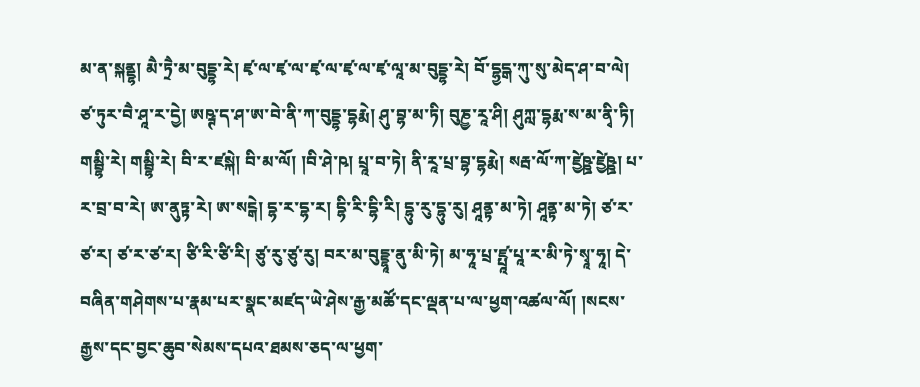མ་ན་སྐནྡྷ། མཻ་ཏྲཻ་མ་བུདྡྷ་རེ། ཛྭ་ལ་ཛྭ་ལ་ཛྭ་ལ་ཛྭ་ལ་ཛྭ་ལཱ་མ་བུདྡྷ་རེ། བོ་དྷྱདྒ་ཀུ་སུ་མེད་ཤ་བ་ལེ། ཙ་ཏུར་བཻ་ཤཱ་ར་དྱེ། ཨཥྚ་ད་ཤ་ཨ་བེ་ནི་ཀ་བུདྡྷ་དྷརྨེ། ཤུ་བྷ་མ་ཏི། བུཎྱ་རཱ་ཤི། ཤུཀླ་དྷརྨ་ས་མ་ནྭི་ཏི། གམྦྷི་རེ། གམྦྷི་རེ། བི་ར་ཛསྐེ། བི་མ་ལོ། །བི་ཤེ་ཥ། པྲཱ་བ་ཏེ། ནི་རཱ་པྲ་བྷ་དྷརྨེ། སརྦ་ལོ་ཀ་ཛྱེཥྛ་ཛྱེཥྛ། པ་ར་བྲ་བ་རེ། ཨ་ནུཏྟ་རེ། ཨ་སངྒེ། དྷ་ར་དྷ་ར། དྷི་རི་དྷི་རི། དྷུ་རུ་དྷུ་རུ། ཤཱནྟ་མ་ཏེ། ཤཱནྟ་མ་ཏེ། ཙ་ར་ཙ་ར། ཙ་ར་ཙ་ར། ཙི་རི་ཙི་རི། ཙུ་རུ་ཙུ་རུ། བར་མ་བུདྡྷཱ་ནུ་མི་ཏེ། མ་ཧཱ་པྲ་ཛྤཱ་པཱ་ར་མི་ཏེ་སྭཱ་ཧཱ། དེ་བཞིན་གཤེགས་པ་རྣམ་པར་སྣང་མཛད་ཡེ་ཤེས་རྒྱ་མཚོ་དང་ལྡན་པ་ལ་ཕྱག་འཚལ་ལོ། །སངས་རྒྱས་དང་བྱང་ཆུབ་སེམས་དཔའ་ཐམས་ཅད་ལ་ཕྱག་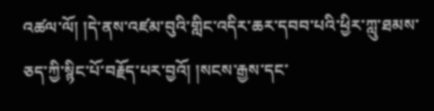འཚལ་ལོ། །དེ་ནས་འཛམ་བུའི་གླིང་འདིར་ཆར་དབབ་པའི་ཕྱིར་ཀླུ་ཐམས་ཅད་ཀྱི་སྙིང་པོ་བརྗོད་པར་བྱའོ། །སངས་རྒྱས་དང་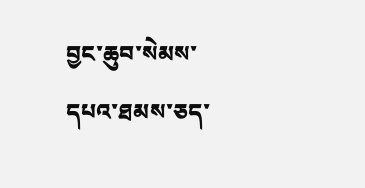བྱང་ཆུབ་སེམས་དཔའ་ཐམས་ཅད་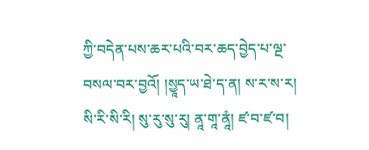ཀྱི་བདེན་པས་ཆར་པའི་བར་ཆད་བྱེད་པ་ལྔ་བསལ་བར་བྱའོ། །སྱཱད་ཡ་ཐེ་ད་ན། ས་ར་ས་ར། སི་རི་སི་རི། སུ་རུ་སུ་རུ། ནཱ་གཱ་ནཱཾ། ཛ་བ་ཛ་བ།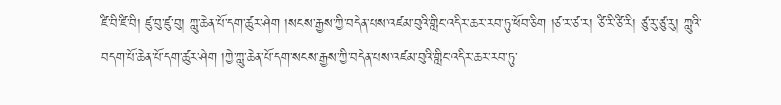ཛི་བི་ཛི་བི། ཛུ་བུ་ཛུ་བུ། ཀླུ་ཆེན་པོ་དག་ཚུར་ཤེག །སངས་རྒྱས་ཀྱི་བདེན་པས་འཛམ་བུའི་གླིང་འདིར་ཆར་རབ་ཏུ་ཕོབ་ཅིག །ཙ་ར་ཙ་ར། ཙི་རི་ཙི་རི། ཙུ་རུ་ཙུ་རུ། ཀླུའི་བདག་པོ་ཆེན་པོ་དག་ཚུར་ཤེག །ཀྱེ་ཀླུ་ཆེན་པོ་དག་སངས་རྒྱས་ཀྱི་བདེན་པས་འཛམ་བུའི་གླིང་འདིར་ཆར་རབ་ཏུ་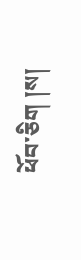ཕོབ་ཅིག །ས།